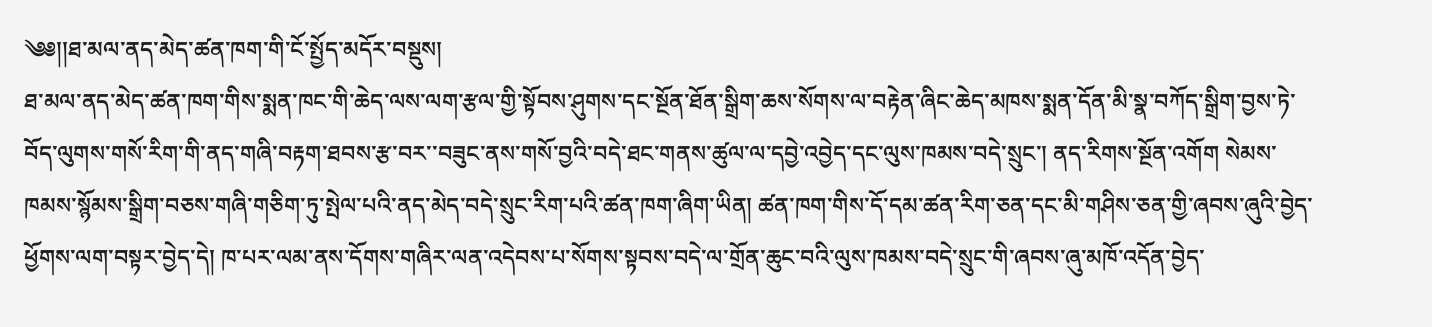༄༅།།ཐ་མལ་ནད་མེད་ཚན་ཁག་གི་ངོ་སྤྱོད་མདོར་བསྡུས།
ཐ་མལ་ནད་མེད་ཚན་ཁག་གིས་སྨན་ཁང་གི་ཆེད་ལས་ལག་རྩལ་གྱི་སྟོབས་ཤུགས་དང་སྔོན་ཐོན་སྒྲིག་ཆས་སོགས་ལ་བརྟེན་ཞིང་ཆེད་མཁས་སྨན་དོན་མི་སྣ་བཀོད་སྒྲིག་བྱས་ཏེ་བོད་ལུགས་གསོ་རིག་གི་ནད་གཞི་བརྟག་ཐབས་རྩ་བར་་བཟུང་ནས་གསོ་བྱའི་བདེ་ཐང་གནས་ཚུལ་ལ་དབྱེ་འབྱེད་དང་ལུས་ཁམས་བདེ་སྲུང་། ནད་རིགས་སྔོན་འགོག སེམས་ཁམས་སྙོམས་སྒྲིག་བཅས་གཞི་གཅིག་ཏུ་སྤེལ་པའི་ནད་མེད་བདེ་སྲུང་རིག་པའི་ཚན་ཁག་ཞིག་ཡིན། ཚན་ཁག་གིས་དོ་དམ་ཚན་རིག་ཅན་དང་མི་གཤིས་ཅན་གྱི་ཞབས་ཞུའི་བྱེད་ཕྱོགས་ལག་བསྟར་བྱེད་དེ། ཁ་པར་ལམ་ནས་དོགས་གཞིར་ལན་འདེབས་པ་སོགས་སྟབས་བདེ་ལ་གྲོན་ཆུང་བའི་ལུས་ཁམས་བདེ་སྲུང་གི་ཞབས་ཞུ་མཁོ་འདོན་བྱེད་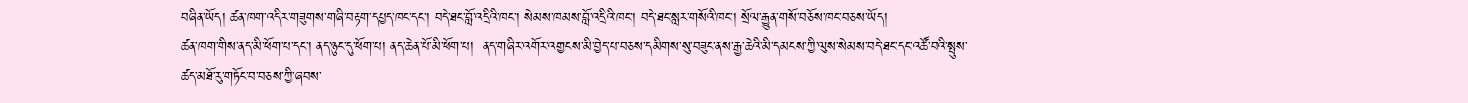བཞིན་ཡོད། ཚན་ཁག་འདིར་གཟུགས་གཞི་བརྟག་དཔྱད་ཁང་དང་། བདེ་ཐང་བློ་འདྲིའི་ཁང་། སེམས་ཁམས་བློ་འདྲིའི་ཁང་། བདེ་ཐང་སླར་གསོའི་ཁང་། སྲོལ་རྒྱུན་གསོ་བཅོས་ཁང་བཅས་ཡོད།
ཚན་ཁག་གིས་ནད་མི་ཕོག་པ་དང་། ནད་ཉུང་དུ་ཕོག་པ། ནད་ཆེན་པོ་མི་ཕོག་པ།  ནད་གཞིར་འགོར་འགྱངས་མི་བྱེད་པ་བཅས་དམིགས་སུ་བཟུང་ནས་རྒྱ་ཆེའི་མི་དམངས་ཀྱི་ལུས་སེམས་བདེ་ཐང་དང་འཚོ་བའི་སྤུས་ཚད་མཐོ་རུ་གཏོང་བ་བཅས་ཀྱི་ཞབས་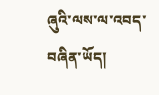ཞུའི་ལས་ལ་འབད་བཞིན་ཡོད།